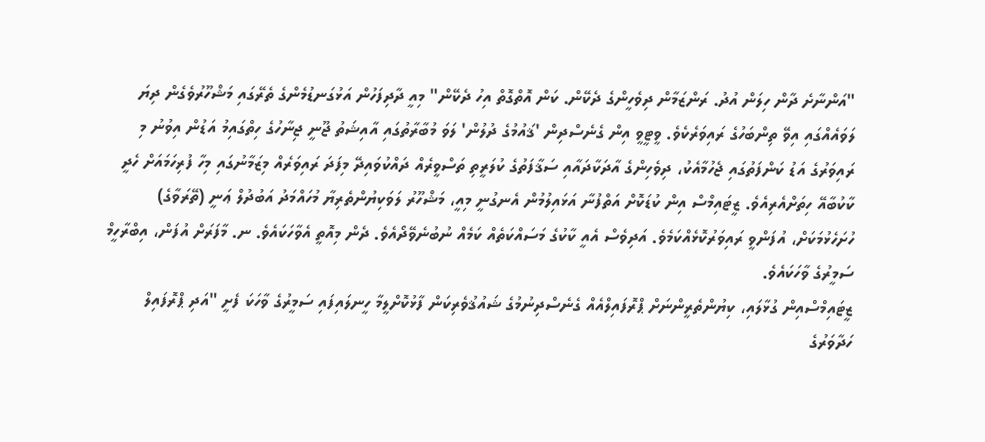"އަންނާށެ ދާން ހިލަން އުދު. ރަންޒަމާން ދިވެހީންގެ ދެކޭން. ކަން އޮތްގޮތް އިހު ދެކޭން" މިއީ ދާދިފަހުން އަޅުގަނޑުމެންގެ ތެރޭގައި މަޝްހޫރުވެގެން ދިޔަ ލަވައެއްގައި އިވޭ ތިންބަހުގެ ރައިވަރެކެވެ. ވީޓީވީ އިން ގެނެސްދިން 'ޤައުމުގެ ދުލުން' ލަވަ މުބާރާތުގައި އާއިޝަތު ޖޫނީ ޖިނާހުގެ ހިތްގައިމު އަޑުން އިވުނު މި ރައިވަރުގެ އަޑު ކަންފަތުގައި ޖެހުމާއެކު، ދިވެހިންގެ އާދަކާދައާއި ސަޤާފަތުގެ ކުލަރީތި ތަސްވީރެއް ދައްކުވައިދޭ މިފަދަ ރައިވަރެއް މިޒަމާނުގައި މިހާ ފުރިހަމައަށް ހެދީ ކާކުބާއޭ ހިތަށްއެރިއެވެ. ޒީޓައިމްސް އިން ކުޑަކޮށް އަތްފުނާ އަޅައިލުމުން އެނގުނީ މިއީ، މަޝްހޫރު ލަވަކިޔުންތެރިޔާ މުހައްމަދު އަބުދުލް ޢަނީ (ތޭރަވާގެ) ހުށަހެޅުމަކަށް، އުފަންވީ ރައިވަރުކޮޅެއްކަމެވެ. އަދިވެސް އެއީ ކާކުގެ މަސައްކަތެއް ކަމެއް ނުބުނެވޭދޯއެވެ. ދެން މިއޮތީ އެވާހަކައެވެ. ނ. މާފަރަށް އުފަން، އިބްރާހީމް ސަމީރުގެ ވާހަކައެވެ.
ޒީޓައިމްސްއިން ގުޅާލައި، ކިޔުންތެރީންނަށް ޕްރޮފައިލްއެއް ގެނެސްދިނުމުގެ ޝައުޤުވެރިކަން ފާޅުކޮށްލީމާ ހީނލައިފައި ސަމީރުގެ ވާހަކަ ފެށީ "އަދި ޕްރޮފައިލް ހަދާވަރުގެ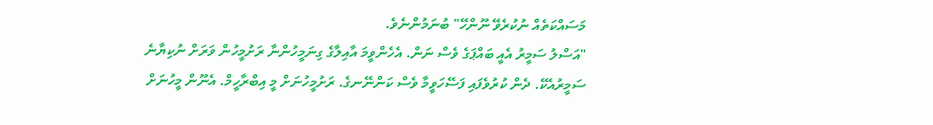މަސައްކަތެއް ނުކުރެވޭ ނޫންހޭ" ބުނަމުންނެވެ.
"އަސްލު ސަމީރު އެއީ ބައްޕަގެ ވެސް ނަން. އެހެންވީމަ އާއިލާގެ ގިނަމީހުންނާ ރަށުމީހުން ވަރަށް ނުކިޔާނެ ސަމީރުއެކޭ. ދެން ކުރުވެފައި ފަސޭހަވީމާ ވެސް ކަންނޭނގެ. ރަށުމީހުނަށް މީ އިބްރާހީމް. އެނޫން މީހުނަށް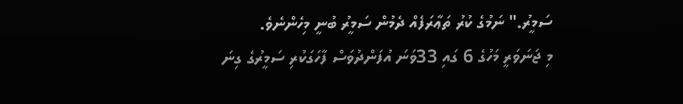ސަމީރު." ނަމުގެ ކުރު ތަޢާރަފެއް ދެމުން ސަމީރު ބުނީ މިހެންނެވެ.
މި ޖަނަވަރީ މަހުގެ 6 ގައި 33ވަނަ އުފަންދުވަސް ފާހަގަކުރި ސަމީރުގެ ގިނަ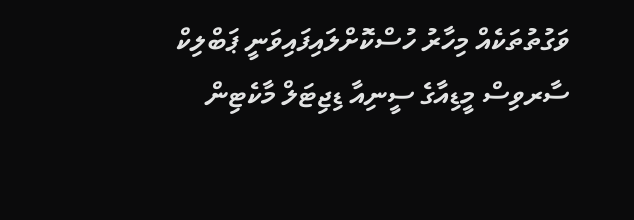ވަގުތުތަކެއް މިހާރު ހުސްކޮށްލައިފައިވަނީ ޕަބްލިކް ސާރވިސް މީޑިއާގެ ސީނިއާ ޑިޖިޓަލް މާކެޓިން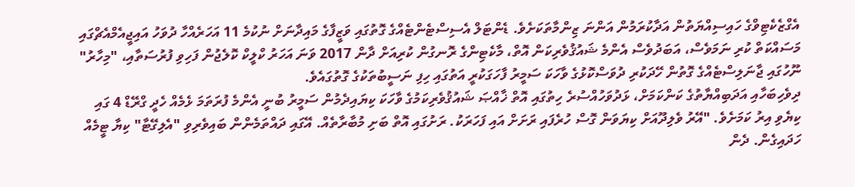އެގްޒެކެޓިވްގެ ހައިސިއްޔަތުން އަދާކުރަމުން އަންނަ ޒިންމާތަކަށެވެ. ޑެންޓަލް އެސިސްޓެންޓެއްގެ ގޮތުގައި ވަޒީފާގެ މައިދާނަށް ނުކުމެ 11 އަހަރެއްހާ ދުވަހު އައިޖީއެމްއެޗްގައި މަސައްކަތް ކުރި ނަމަވެސް، އަބަދުވެސް އެންމެ ޝައުޤުވެރިކަން އޮތް، މާކެޓިންގެ ރޮނގުން ކުރިއަށް ދާން 2017 ވަނަ އަހަރު ކްލީކް ކޮލެޖުން ފަހިވި ފުރުސަތާއި، "މިހާރު" ނޫހުގައި ޖާނަލިސްޓެއްގެ ގޮތުން ހޭދަކުރި ދުވަސްކޮޅުގެ ވާހަކަ ސަމީރު ފާހަގަކުރީ އަތުގައި ހިފި ނަސީބުތަކުގެ ގޮތުގައެވެ.
ދިވެހިބަހާއި އަދަބިއްޔާތުގެ ކަންކަމަށް، ޅަދުވަހުއްސުރެ ހިތުގައި އޮތް ޚާއްޞަ ޝައުޤުވެރިކަމުގެ ވާހަކަ ކިޔައިދެމުން ސަމީރު ބުނީ އެންމެ ފުރަތަމަ ޅެމެއް ހެދީ ގްރޭޑް 4 ގައި ކިޔެވި އިރު ކަމަށެވެ. "އޭރު ވެލިދޫއަށް ކިޔަވަން ގޮސް ހުރެފައި ރަށަށް އައި ފަހަރަކު. ރަށުގައި އޮތް ބަށި މުބާރާތެއް. އޭގައި ދައްތަމެންން ބައިވެރިވި "އެލިގޭޓާ" ކިޔާ ޓީމެއް ހަދައިގެން. ދެން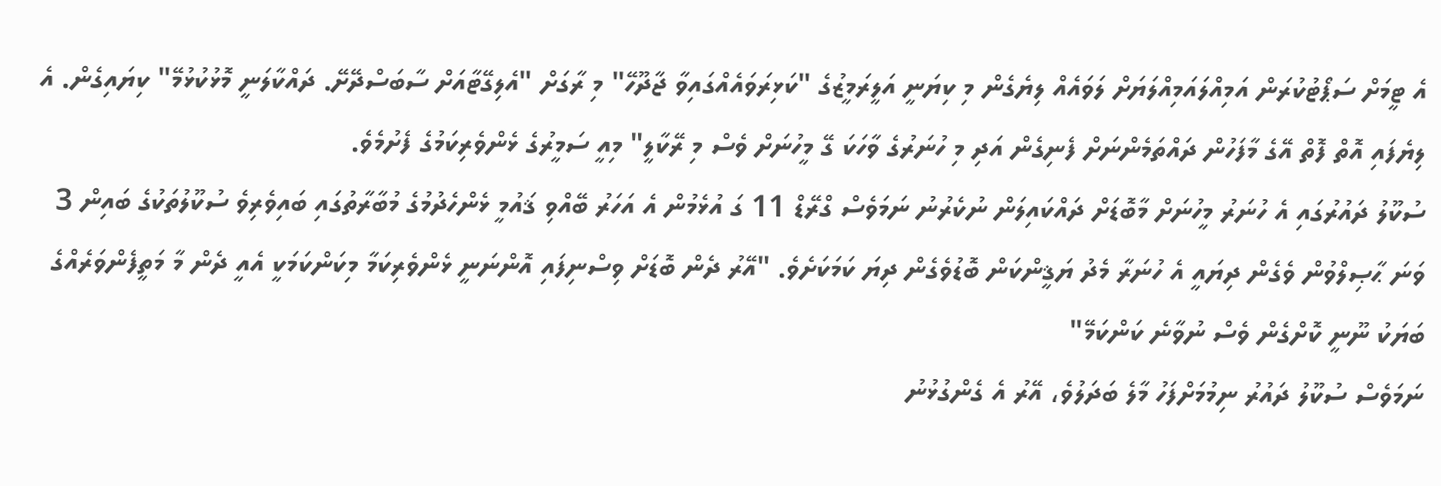އެ ޓީމަށް ސަޕޯޓުކުރަން އަމިއްލައަމިއްލަޔަށް ލަވައެއް ލިޔެގެން މި ކިޔަނީ އަލީރަމީޒުގެ "ކަޅިރަވައެއްގައިވާ ޖާދޫހޭ" މި ރާގަށް "އެލިގޭޓާއަށް ސާބަސްދޭށޭ. ދައްކާލަނީ މޮޅުކުޅުމޭ" ކިޔައިގެން. އެ ލިޔެފައި އޮތް ފޮތް އޭގެ މާފަހުން ދައްތަމެންނަށް ފެނިގެން އަދި މި ހުނަރުގެ ވާހަކަ ގޭ މީހުނަށް ވެސް މި ރޭކާލީ" މިއީ ސަމީރުގެ ޅެންވެރިކަމުގެ ފެށުމެވެ.
ސުކޫލު ދައުރުގައި އެ ހުނަރު މީހުނަށް މާބޮޑަށް ދައްކައިލަން ނުކެރުނު ނަމަވެސް ގްރޭޑް 11 ގަ އުޅެމުން އެ އަހަރު ބޭއްވި ޤައުމީ ޅެންހެދުމުގެ މުބާރާތުގައި ބައިވެރިވެ ސުކޫލުތަކުގެ ބައިން 3 ވަނަ ޙާޞިލްވުން ވެގެން ދިޔައީ އެ ހުނަރާ މެދު ޔަޤީންކަން ބޮޑުވެގެން ދިޔަ ކަމަކަށެވެ. "އޭރު ދެން ބޮޑަށް ވިސްނިފައި އޮންނަނީ ޅެންވެރިކަމާ މިކަންކަމަކީ އެއީ ދެން މާ މަތީފެންވަރެއްގެ ބަޔަކު ނޫނީ ކޮށްގެން ވެސް ނުވާނެ ކަންކަމޭ"
ނަމަވެސް ސުކޫލު ދައުރު ނިމުމަށްފަހު މާލެ ބަދަލުވެ، އޭރު އެ ގެންގުޅުނު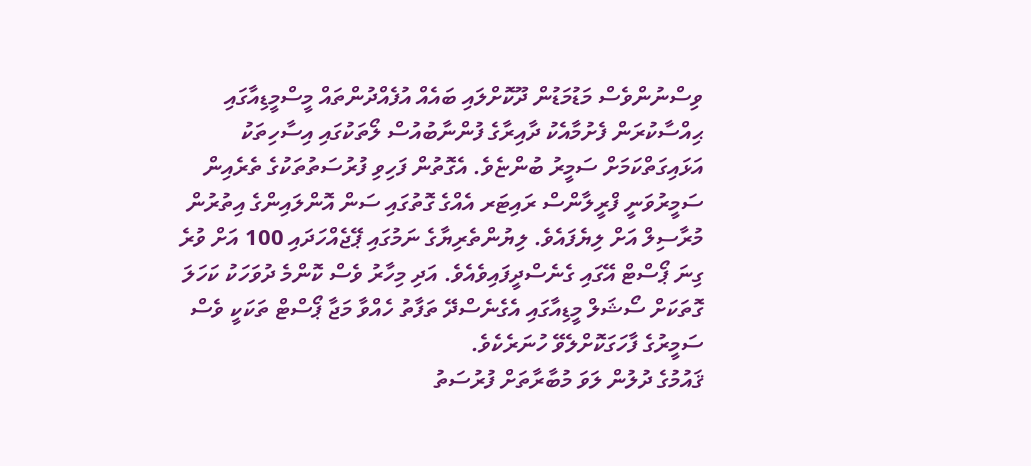ވިސްނުންވެސް މަޑުމަޑުން ދޫކޮށްލައި ބައެއް އުފެއްދުންތައް މީސްމީޑިއާގައި ޙިއްސާކުރަން ފެށުމާއެކު ދާއިރާގެ ފުންނާބުއުސް ލޯތަކުގައި އިސާހިތަކު އަޅައިގަތްކަމަށް ސަމީރު ބުންޏެވެ. އެގޮތުން ފަހިވި ފުރުސަތުތަކުގެ ތެރެއިން ސަމީރުވަނީ ފްރީލާންސް ރައިޓަރ އެއްގެ ގޮތުގައި ސަން އޮންލައިންގެ އިތުރުން މުރާސިލް އަށް ލިޔެފައެވެ. ލިޔުންތެރިޔާގެ ނަމުގައި ޕޭޖެއްހަދައި 100 އަށް ވުރެ ގިނަ ޕޯސްޓް އޭގައި ގެނެސްދީފައިވެއެވެ. އަދި މިހާރު ވެސް ކޮންމެ ދުވަހަކު ކަހަލަ ގޮތަކަށް ސޯޝަލް މީޑިއާގައި އެގެނެސްދޭ ތަފާތު ހެއްވާ މަޖާ ޕޯސްޓް ތަކަކީ ވެސް ސަމީރުގެ ފާހަގަކޮށްލެވޭ ހުނަރެކެވެ.
ޤައުމުގެ ދުލުން ލަވަ މުބާރާތަށް ފުރުސަތު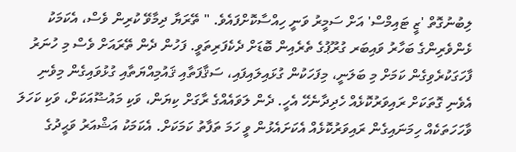ލިބުނުގޮތް 'ޒީ ޓައިމްސް' އަށް ސަމީރު ވަނީ ހިއްސާކޮށްފައެވެ. " ތޭރަޔާ ދިމާވޭ ކުރިން ވެސް، އެކަމަކު ޅެންވެރިންގެ ބަހާރު ވައިބަރ ގުރޫޕުގެ ތެރެއިން ބޮޑަށް ދެކެފަރިތަވީ. ފަހުން ދެން ތޭރައަށް ވެސް މި ހުނަރު ފާހަގަކުރެވިގެން ކަމަށް މި ބަލަނީ، މިފަހަކުން ގުޅައިލައިފައި، ސަޤާފަތާއި ޤައުމިއްޔަތާއި ގުޅުވައިގެން މިވެނި އެވެނި ގޮތަކަށް ރައިވަރުކޮޅެއް ހެދިދާނެހޭ އެހީ. ދެން ލަވައެއްގެ ރާގަށް ކިޔަން، ވަކި މައުޟޫއަކަށް، ވަކި ކަހަލަ ވާހަހަތަކެއް ހިމަނައިގެން ރައިވަރުކޮޅެއް އެކަށައެޅުން ވީ ހަމަ ތަފާތު ކަމަކަށް. އެކަމަކު އަޝްއަރު ވަޙީދުގެ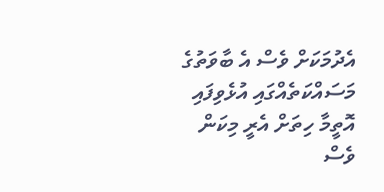އެދުމަކަށް ވެސް އެ ބާވަތުގެ މަސައްކަތެއްގައި އުޅެވިފައި އޮތީމާ ހިތަށް އެރީ މިކަން ވެސް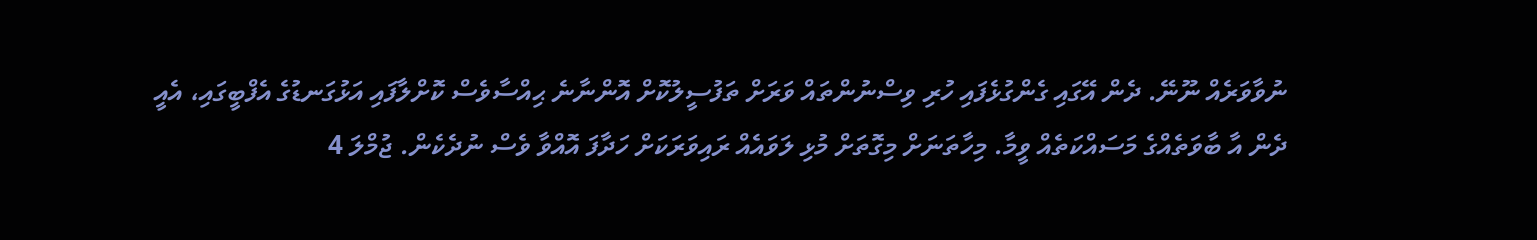ނުވާވަރެއް ނޫނޭ. ދެން އޭގައި ގެންގުޅެފައި ހުރި ވިސްނުންތައް ވަރަށް ތަފުސީލުކޮށް އޮންނާނެ ޙިއްސާވެސް ކޮށްލާފައި އަޅުގަނޑުގެ އެފްބީގައި، އެއީ ދެން އާ ބާވަތެއްގެ މަސައްކަތެއް ވީމާ. މިހާތަނަށް މިގޮތަށް މުޅި ލަވައެއް ރައިވަރަކަށް ހަދާފަ އޮއްވާ ވެސް ނުދެކެން. ޖުމްލަ 4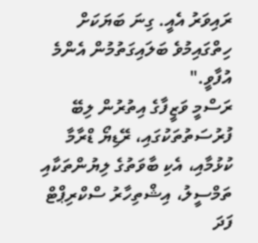ރައިވަރު އެއީ. ގިނަ ބަޔަކަށް ހިތްގައިމުވެ ބަލައިގަތުމުން އެންމެ އުފާވީ."
ރަސްމީ ވަޒީފާގެ އިތުރުން ލިބޭ ފުރުސަތުތަކުގައި، ރޭޑިޔޯ ޑްރާމާ ކުޅުމާއި، އެކި ބާވަތުގެ ލިޔުންތަކާއި ތަމްސީލު، އިޝްތިހާރު ސްކްރިޕްޓް ފަދަ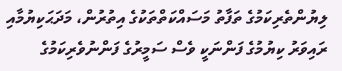ލިޔުންތެރިކަމުގެ ތަފާތު މަސައްކަތްތަކުގެ އިތުރުން، މަދަޙަކިޔުމާއި ރައިވަރު ކިޔުމުގެ ފަންނަކީ ވެސް ސަމީރުގެ ފަންނުވެރިކަމުގެ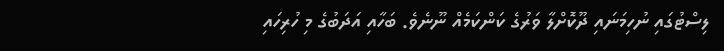ލިސްޓުގައި ނުހިމަނައި ދޫކޮށްލާ ވަރުގެ ކަންކަމެއް ނޫނެވެ. ބަހާއި އަދަބުގެ މި ހުރިހައި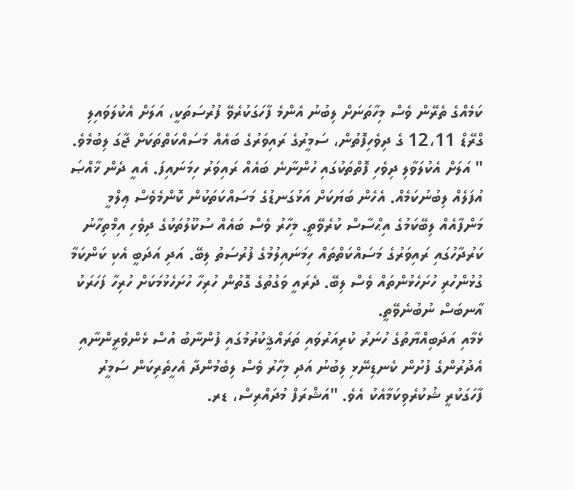ކަމެއްގެ ތެރޭން ވެސް މިހާތަނަށް ލިބުނު އެންމެ ފާހަގަކުރެވޭ ފުރުސަތަކީ، އަލަށް އެކުލަވައިލި ގްރޭޑް 12،11 ގެ ދިވެހިފޮތުން، ސަމީރުގެ ރައިވަރުގެ ބައެއް މަސައްކަތްތަކަށް ޖާގަ ލިބުމެވެ.
" އަލަށް އެކުލަވާލި ދިވެހި ފޮތްތަކުގައި ހުންނާނެ ބައެއް ރައިވަރު ހިމަނައިފަ. އެއީ ދެން ޚާއްޞަ އުފަލެއް ލިބުނުކަމެއް. އެހެން ބަޔަކަށް އަޅުގަނޑުގެ މަސައްކަތަކުން ކޮންމެވެސް ޢިލްމީ މަންފާއެއް ލިބޭކަމުގެ އިޙްސާސް ކުރެވޭތީ. މިހާރު ވެސް ބައެއް ސުކޫލުތަކުގެ ދިވެހި އިމްތިހާނު ކަރުދާހުގައި ރައިވަރުގެ މަސައްކަތްތައް ހިމަނައިލުމުގެ ފުރުސަތު ލިބޭ. އަދި އަދަބީ އެކި ކަންކަމާ ގުޅުންހުރި ހުށަހެޅުންތައް ވެސް ލިބޭ. ދެރައީ ވަގުތުގެ ގޮތުން ހުރިހާ ހުށަހެޅުމަކަށް ހުރިހާ ފަހަރަކު އާނބަސް ނުބުނެވޭތީ.
ޅެމާއި އަދަބިއްޔާތުގެ ހުނަރު ކުރިއަރުވައި ތަރައްޤީކުރުމުގައި ފުންނާބު އުސް ޅެންވެރީންނާއި އެދުރުންގެ ފުށުން ކެނޑިނޭޅި ލިބުނު އަދި މިހާރު ވެސް ލިބެމުންދާ އެހީތެރިކަން ސަމީރު ފާހަގަކުރީ ޝުކުރެވިކަމާއެކު އެވެ. "އަޝްރަފް މުދައްރިސް، ޑރ.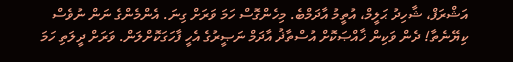އަޝްރަފް، ޝާހިދު ޙަލީމް، އުތީމު އާދަމްބެ. މިހެންގޮސް ހަމަ ވަރަށް ގިނަ. އެންމެންގެ ނަން ނުވެސް ކިޔޭނެތާ! ދެން ވަކިން ޚާއްޞަކޮށް އުސްތާޛު އާދަމް ނަޞީރުގެ އެހީ ފާހަގަކޮށްލަން. ވަރަށް ދީލަތި ހަމަ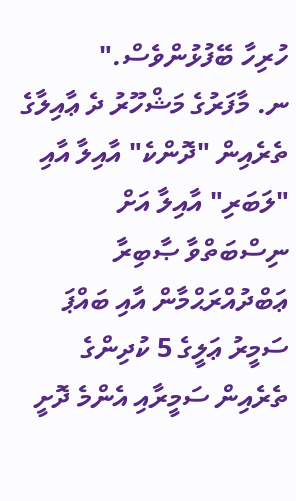ހުރިހާ ބޭފުޅުންވެސް."
ނ. މާފަރުގެ މަޝްހޫރު ދެ ޢާއިލާގެ ތެރެއިން "ދޮންކެ" އާއިލާ އާއި "ލަބަރި" އާއިލާ އަށް ނިސްބަތްވާ ޞާބިރާ ޢަބްދުއްރަޙްމާން އާއި ބައްޕަ ސަމީރު ޢަލީގެ 5 ކުދިންގެ ތެރެއިން ސަމީރާއި އެންމެ ދޮށީ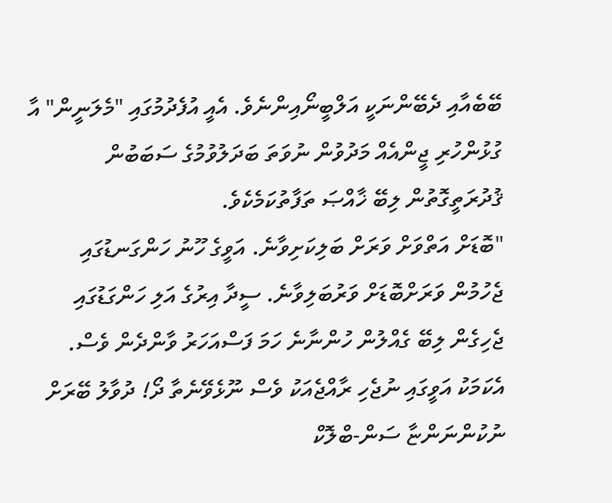ބޭބެއާއި ދެބޭންނަކީ އަލްބީނޯއިންނެވެ. އެއީ އުފެދުމުގައި "މެލަނީން" އާ ގުޅުންހުރި ޖީންއެއް މަދުވުން ނުވަތަ ބަދަލުވުމުގެ ސަބަބުން ޤުދުރަތީގޮތުން ލިބޭ ޚާއްޞަ ތަފާތުކަމެކެވެ.
"ބޮޑަށް އަތްވަށް ވަރަށް ބަލިކަށިވާނެ. އަވީގެ ހޫނު ހަންގަނޑުގައި ޖެހުމުން ވަރަށްބޮޑަށް ވަރުބަލިވާނެ. ސީދާ އިރުގެ އަލި ހަންގަޑުގައި ޖެހިގެން ލިބޭ ގެއްލުން ހުންނާނެ ހަމަ ފަސްއަހަރު ވާންދެން ވެސް. އެކަމަކު އަވީގައި ނުޖެހި ރާއްޖެއަކު ވެސް ނޫޅެވޭނެތާ ދޯ! ދުވާލު ބޭރަށް ނުކުންނަންޏާ ސަން-ބްލޮކް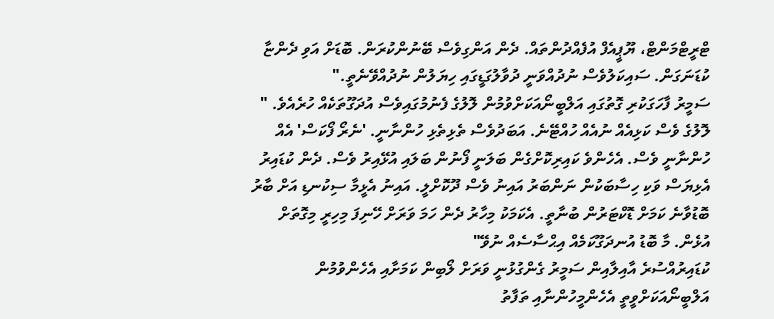ޓްރީޓްމަންޓް، ޔޫޕީއެފް އުފެއްދުންތައް. ދެން އަންގިވެސް ބޭނުންކުރަން. ބޮޑަށް އަވި ދެންޏާ ކުޑަނަގަން. ސައިކަލުވެސް ނުދުއްވަނީ ދުވާލުގަޑީގައި ހިޔަލުން ނުދުއްވޭނެތީ."
ސަމީރު ފާހަގަކުރި ގޮތުގައި އަލްބީނޯއަކަށްވުމުން ލޮލުގެ ފެނުމުގައިވެސް އުދަގޫތަކެއް ހުރެއެވެ. " ލޮލުގެ ވެސް ކަޅިއެއް ނުއެއް ހުއްޓޭނެ. އަބަދުވެސް ތެޅިތެޅި ހުންނާނީ. 'ނެރޯ ފޯކަސް' އެއް ހުންނާނީ ވެސް. އެހެންވެ ކައިރިކޮށްގެން ބަލަނީ ފޯނުން ބަލައި އުޅޭއިރު ވެސް. ދެން ކުޑައިރު އެޅިޔަސް ވަކި ހިސާބަކުން ނަންބަރު އައިނު ވެސް ދޫކޮށްލީ. އައިނު އެޅީމާ ސިކުނޑި އަށް ބާރު ބޮޑުވާނެ ކަމަށް ޑޮކްޓަރުން ބުނާތީ. އެކަމަކު މިހާރު ދެން ހަމަ ވަރަށް ހޭނިފަ މިހިރީ މިގޮތަށް އުޅެން. މާ ބޮޑު އުނދަގޫކަމެއް އިޙްސާސެއް ނުވޭ"
ކުޑައިރުއްސުރެ އާއިލާއިން ސަމީރު ގެންގުޅުނީ ވަރަށް ލޯބިން ކަމަށާއި އެހެންވުމުން އަލްބީނޯއަކަށްވީތީ އެހެންމީހުންނާއި ތަފާތު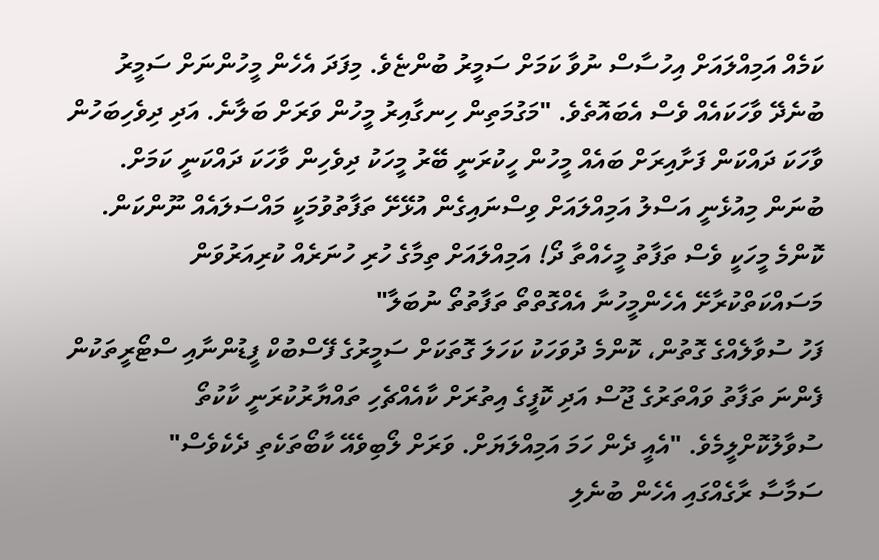ކަމެއް އަމިއްލައަށް އިހުސާސް ނުވާ ކަމަށް ސަމީރު ބުންޏެވެ. މިފަދަ އެހެން މީހުންނަށް ސަމީރު ބުނެދޭ ވާހަކައެއް ވެސް އެބައޮތެވެ. "މަގުމަތިން ހިނގާއިރު މީހުން ވަރަށް ބަލާނެ. އަދި ދިވެހިބަހުން ވާހަކަ ދައްކަން ފަށާއިރަށް ބައެއް މީހުން ހީކުރަނީ ބޭރު މީހަކު ދިވެހިން ވާހަކަ ދައްކަނީ ކަމަށް. ބުނަން މިއުޅެނީ އަސްލު އަމިއްލައަށް ވިސްނައިގެން އުޅޭށޭ ތަފާތުވުމަކީ މައްސަލައެއް ނޫންކަން. ކޮންމެ މީހަކީ ވެސް ތަފާތު މީހެއްތާ ދޯ! އަމިއްލައަށް ތިމާގެ ހުރި ހުނަރެއް ކުރިއަރުވަން މަސައްކަތްކުރާށޭ އެހެންމީހުނާ އެއްގޮތްތޯ ތަފާތުތޯ ނުބަލާ"
ފަހު ސުވާލެއްގެ ގޮތުން، ކޮންމެ ދުވަހަކު ކަހަލަ ގޮތަކަށް ސަމީރުގެ ފޭސްބުކް ފީޑުންނާއި ސްޓޯރީތަކުން ފެންނަ ތަފާތު ވައްތަރުގެ ޖޫސް އަދި ކޮފީގެ އިތުރަށް ކާއެއްޗެހި ތައްޔާރުކުރަނީ ކާކުތޯ ސުވާލުކޮށްލީމެވެ. "އެއީ ދެން ހަމަ އަމިއްލަޔަށް. ވަރަށް ލޯބިވެއޭ ކާބޯތަކެތި ދެކެވެސް"
ސަމާސާ ރާގެއްގައި އެހެން ބުނެލި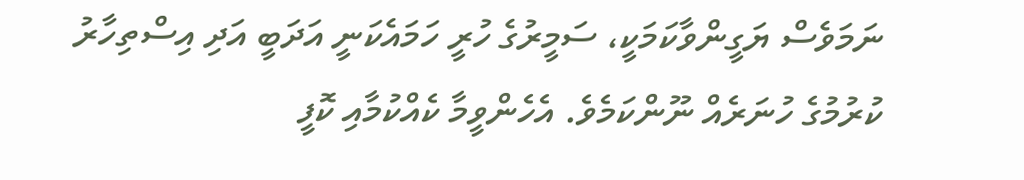ނަމަވެސް ޔަގީންވާކަމަކީ، ސަމީރުގެ ހުރީ ހަމައެކަނީ އަދަބީ އަދި އިސްތިހާރު ކުރުމުގެ ހުނަރެއް ނޫންކަމެވެ. އެހެންވީމާ ކެއްކުމާއި ކޮފީ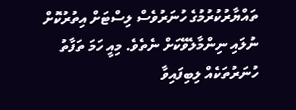ތައްޔާރުކުރުމުގެ ހުނަރުވެސް ލިސްޓަށް އިތުރުކޮށް ނުލައި ނިންމާލެވޭކަށް ނެތެވެ. މިއީ ހަމަ ތަފާތު ހުނަރުތަކެއް ލިބިފައިވާ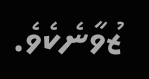ޒުވާނެކެވެ.